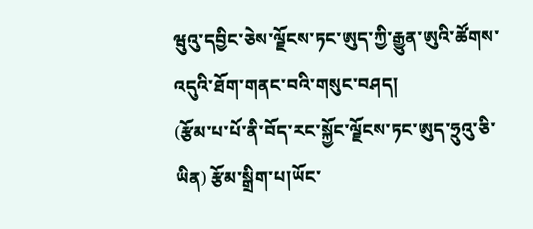ཝུའུ་དབྱིང་ཅེས་ལྗོངས་ཏང་ཨུད་ཀྱི་རྒྱུན་ཨུའི་ཚོགས་འདུའི་ཐོག་གནང་བའི་གསུང་བཤད།
(རྩོམ་པ་པོ་ནི་བོད་རང་སྐྱོང་ལྗོངས་ཏང་ཨུད་ཧྲུའུ་ཅི་ཡིན) རྩོམ་སྒྲིག་པ།ཡོང་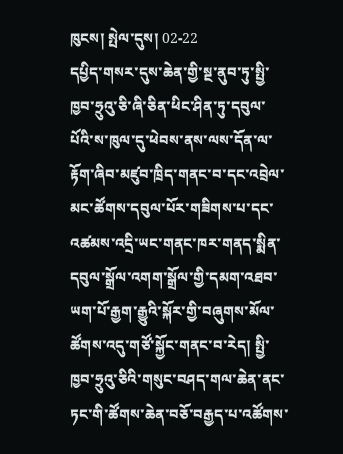ཁུངས། སྤེལ་དུས། 02-22
དཔྱིད་གསར་དུས་ཆེན་གྱི་སྔ་ནུབ་ཏུ་སྤྱི་ཁྱབ་ཧྲུའུ་ཅི་ཞི་ཅིན་ཕིང་ཤིན་ཏུ་དབུལ་པོའི་ས་ཁུལ་དུ་ཕེབས་ནས་ལས་དོན་ལ་རྟོག་ཞིབ་མཛུབ་ཁྲིད་གནང་བ་དང་འབྲེལ་མང་ཚོགས་དབུལ་པོར་གཟིགས་པ་དང་འཚམས་འདྲི་ཡང་གནང་ཁར་གནད་སྨིན་དབུལ་སྒྲོལ་འགག་སྒྲོལ་གྱི་དམག་འཐབ་ཡག་པོ་རྒྱག་རྒྱུའི་སྐོར་གྱི་བཞུགས་མོལ་ཚོགས་འདུ་གཙོ་སྐྱོང་གནང་བ་རེད། སྤྱི་ཁྱབ་ཧྲུའུ་ཅིའི་གསུང་བཤད་གལ་ཆེན་ནང་ཏང་གི་ཚོགས་ཆེན་བཅོ་བརྒྱད་པ་འཚོགས་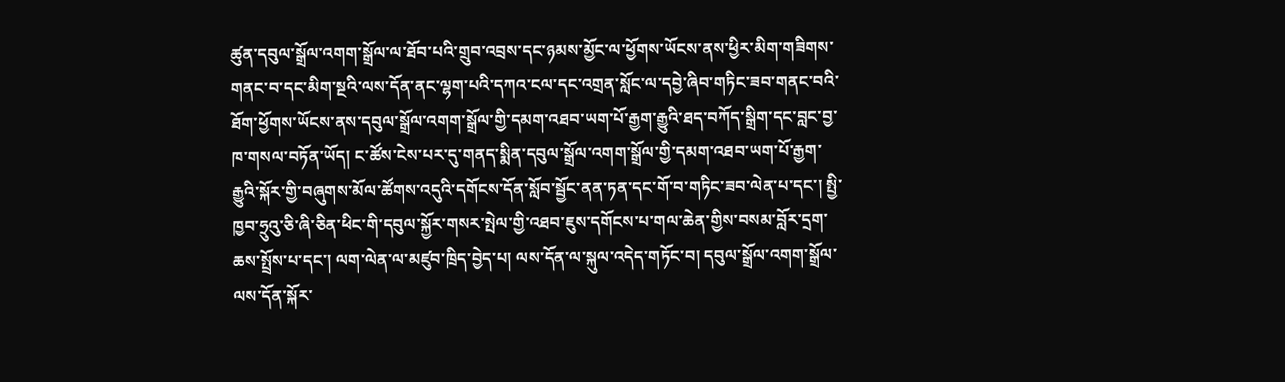ཚུན་དབུལ་སྒྲོལ་འགག་སྒྲོལ་ལ་ཐོབ་པའི་གྲུབ་འབྲས་དང་ཉམས་མྱོང་ལ་ཕྱོགས་ཡོངས་ནས་ཕྱིར་མིག་གཟིགས་གནང་བ་དང་མིག་སྔའི་ལས་དོན་ནང་ལྷག་པའི་དཀའ་ངལ་དང་འགྲན་སློང་ལ་དབྱེ་ཞིབ་གཏིང་ཟབ་གནང་བའི་ཐོག་ཕྱོགས་ཡོངས་ནས་དབུལ་སྒྲོལ་འགག་སྒྲོལ་གྱི་དམག་འཐབ་ཡག་པོ་རྒྱག་རྒྱུའི་ཐད་བཀོད་སྒྲིག་དང་བླང་བྱ་ཁ་གསལ་བཏོན་ཡོད། ང་ཚོས་ངེས་པར་དུ་གནད་སྨིན་དབུལ་སྒྲོལ་འགག་སྒྲོལ་གྱི་དམག་འཐབ་ཡག་པོ་རྒྱག་རྒྱུའི་སྐོར་གྱི་བཞུགས་མོལ་ཚོགས་འདུའི་དགོངས་དོན་སློབ་སྦྱོང་ནན་ཏན་དང་གོ་བ་གཏིང་ཟབ་ལེན་པ་དང་། སྤྱི་ཁྱབ་ཧྲུའུ་ཅི་ཞི་ཅིན་ཕིང་གི་དབུལ་སྐྱོར་གསར་སྤེལ་གྱི་འཐབ་ཇུས་དགོངས་པ་གལ་ཆེན་གྱིས་བསམ་བློར་དྲག་ཆས་སྤྲོས་པ་དང་། ལག་ལེན་ལ་མཛུབ་ཁྲིད་བྱེད་པ། ལས་དོན་ལ་སྐུལ་འདེད་གཏོང་བ། དབུལ་སྒྲོལ་འགག་སྒྲོལ་ལས་དོན་སྐོར་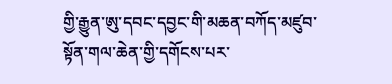གྱི་རྒྱུན་ཨུ་དབང་དབྱང་གི་མཆན་བཀོད་མཛུབ་སྟོན་གལ་ཆེན་གྱི་དགོངས་པར་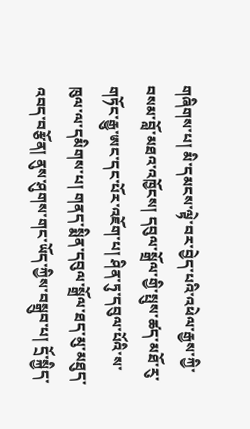གཞིགས་པ། མི་དམངས་ལྟེ་བར་བྱེད་པའི་འཕེལ་རྒྱས་ཀྱི་བསམ་བློ་མཐའ་འཁྱོངས། དབུལ་སྒྲོལ་གྱི་སྤུས་ཚད་མཐོ་རུ་གཏོང་རྒྱུ་ཨང་དང་པོར་འཇོག་པ། ཤིན་ཏུ་དབུལ་པོའི་ས་ཁུལ་ལ་དམིགས་པ། གནད་སྨིན་དབུལ་སྒྲོལ་ཐད་མུ་མཐུད་འབད་བརྩོན། ནུས་ཤུགས་གང་ཡོད་ཀྱིས་བསྒྲུབ་པ། དྲོ་སྐྱིད་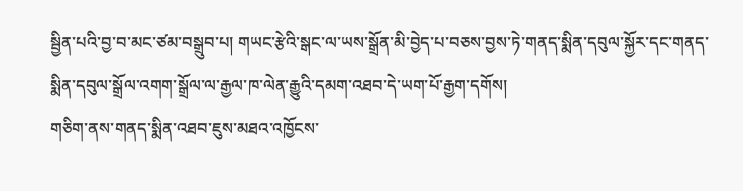སྦྱིན་པའི་བྱ་བ་མང་ཙམ་བསྒྲུབ་པ། གཡང་རྩེའི་སྒང་ལ་ཡས་སྒྲོན་མི་བྱེད་པ་བཅས་བྱས་ཏེ་གནད་སྨིན་དབུལ་སྐྱོར་དང་གནད་སྨིན་དབུལ་སྒྲོལ་འགག་སྒྲོལ་ལ་རྒྱལ་ཁ་ལེན་རྒྱུའི་དམག་འཐབ་དེ་ཡག་པོ་རྒྱག་དགོས།
གཅིག་ནས་གནད་སྨིན་འཐབ་ཇུས་མཐའ་འཁྱོངས་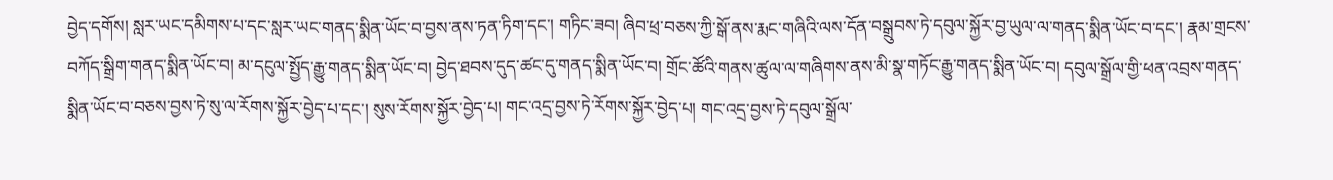བྱེད་དགོས། སླར་ཡང་དམིགས་པ་དང་སླར་ཡང་གནད་སྨིན་ཡོང་བ་བྱས་ནས་ཏན་ཏིག་དང་། གཏིང་ཟབ། ཞིབ་ཕྲ་བཅས་ཀྱི་སྒོ་ནས་རྨང་གཞིའི་ལས་དོན་བསྒྲུབས་ཏེ་དབུལ་སྐྱོར་བྱ་ཡུལ་ལ་གནད་སྨིན་ཡོང་བ་དང་། རྣམ་གྲངས་བཀོད་སྒྲིག་གནད་སྨིན་ཡོང་བ། མ་དངུལ་སྤྱོད་རྒྱུ་གནད་སྨིན་ཡོང་བ། བྱེད་ཐབས་དུད་ཚང་དུ་གནད་སྨིན་ཡོང་བ། གྲོང་ཚོའི་གནས་ཚུལ་ལ་གཞིགས་ནས་མི་སྣ་གཏོང་རྒྱུ་གནད་སྨིན་ཡོང་བ། དབུལ་སྒྲོལ་གྱི་ཕན་འབྲས་གནད་སྨིན་ཡོང་བ་བཅས་བྱས་ཏེ་སུ་ལ་རོགས་སྐྱོར་བྱེད་པ་དང་། སུས་རོགས་སྐྱོར་བྱེད་པ། གང་འདྲ་བྱས་ཏེ་རོགས་སྐྱོར་བྱེད་པ། གང་འདྲ་བྱས་ཏེ་དབུལ་སྒྲོལ་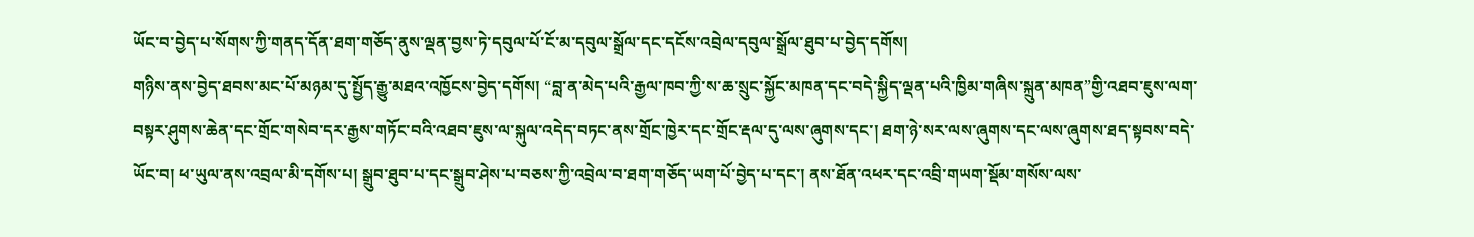ཡོང་བ་བྱེད་པ་སོགས་ཀྱི་གནད་དོན་ཐག་གཅོད་ནུས་ལྡན་བྱས་ཏེ་དབུལ་པོ་ངོ་མ་དབུལ་སྒྲོལ་དང་དངོས་འབྲེལ་དབུལ་སྒྲོལ་ཐུབ་པ་བྱེད་དགོས།
གཉིས་ནས་བྱེད་ཐབས་མང་པོ་མཉམ་དུ་སྤྱོད་རྒྱུ་མཐའ་འཁྱོངས་བྱེད་དགོས། “བླ་ན་མེད་པའི་རྒྱལ་ཁབ་ཀྱི་ས་ཆ་སྲུང་སྐྱོང་མཁན་དང་བདེ་སྐྱིད་ལྡན་པའི་ཁྱིམ་གཞིས་སྐྲུན་མཁན”གྱི་འཐབ་ཇུས་ལག་བསྟར་ཤུགས་ཆེན་དང་གྲོང་གསེབ་དར་རྒྱས་གཏོང་བའི་འཐབ་ཇུས་ལ་སྐུལ་འདེད་བཏང་ནས་གྲོང་ཁྱེར་དང་གྲོང་རྡལ་དུ་ལས་ཞུགས་དང་། ཐག་ཉེ་སར་ལས་ཞུགས་དང་ལས་ཞུགས་ཐད་སྟབས་བདེ་ཡོང་བ། ཕ་ཡུལ་ནས་འབྲལ་མི་དགོས་པ། སྒྲུབ་ཐུབ་པ་དང་སྒྲུབ་ཤེས་པ་བཅས་ཀྱི་འབྲེལ་བ་ཐག་གཅོད་ཡག་པོ་བྱེད་པ་དང་། ནས་ཐོན་འཕར་དང་འབྲི་གཡག་སྡོམ་གསོས་ལས་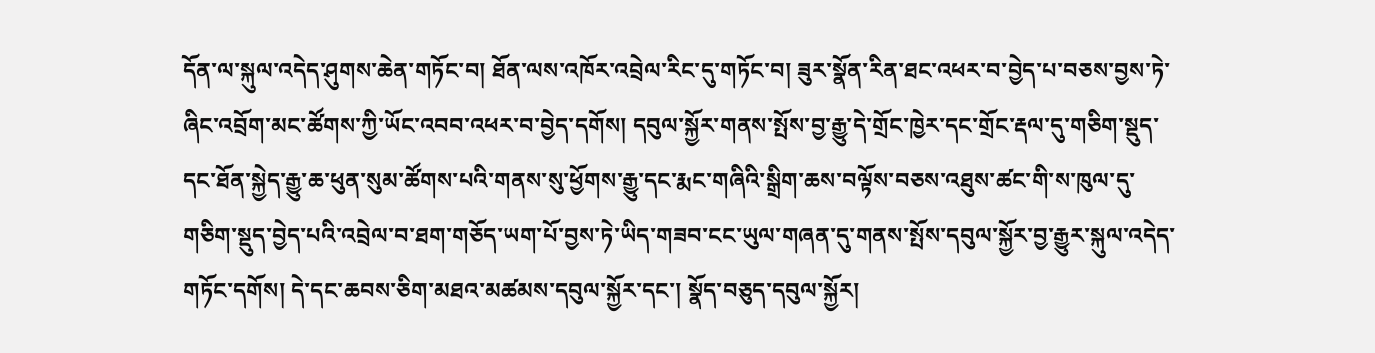དོན་ལ་སྐུལ་འདེད་ཤུགས་ཆེན་གཏོང་བ། ཐོན་ལས་འཁོར་འབྲེལ་རིང་དུ་གཏོང་བ། ཟུར་སྣོན་རིན་ཐང་འཕར་བ་བྱེད་པ་བཅས་བྱས་ཏེ་ཞིང་འབྲོག་མང་ཚོགས་ཀྱི་ཡོང་འབབ་འཕར་བ་བྱེད་དགོས། དབུལ་སྐྱོར་གནས་སྤོས་བྱ་རྒྱུ་དེ་གྲོང་ཁྱེར་དང་གྲོང་རྡལ་དུ་གཅིག་སྡུད་དང་ཐོན་སྐྱེད་རྒྱུ་ཆ་ཕུན་སུམ་ཚོགས་པའི་གནས་སུ་ཕྱོགས་རྒྱུ་དང་རྨང་གཞིའི་སྒྲིག་ཆས་བལྟོས་བཅས་འཐུས་ཚང་གི་ས་ཁུལ་དུ་གཅིག་སྡུད་བྱེད་པའི་འབྲེལ་བ་ཐག་གཅོད་ཡག་པོ་བྱས་ཏེ་ཡིད་གཟབ་ངང་ཡུལ་གཞན་དུ་གནས་སྤོས་དབུལ་སྐྱོར་བྱ་རྒྱུར་སྐུལ་འདེད་གཏོང་དགོས། དེ་དང་ཆབས་ཅིག་མཐའ་མཚམས་དབུལ་སྐྱོར་དང་། སྣོད་བཅུད་དབུལ་སྐྱོར།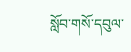སློབ་གསོ་དབུལ་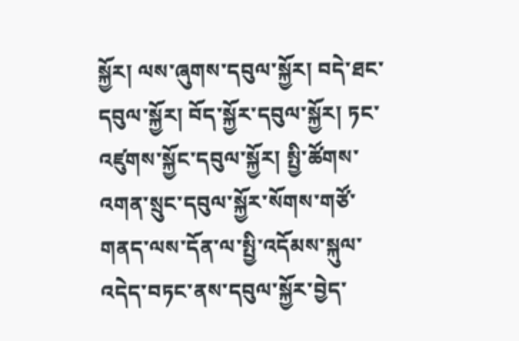སྐྱོར། ལས་ཞུགས་དབུལ་སྐྱོར། བདེ་ཐང་དབུལ་སྐྱོར། བོད་སྐྱོར་དབུལ་སྐྱོར། ཏང་འཛུགས་སྐྱོང་དབུལ་སྐྱོར། སྤྱི་ཚོགས་འགན་སྲུང་དབུལ་སྐྱོར་སོགས་གཙོ་གནད་ལས་དོན་ལ་སྤྱི་འདོམས་སྐུལ་འདེད་བཏང་ནས་དབུལ་སྐྱོར་བྱེད་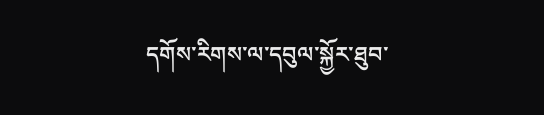དགོས་རིགས་ལ་དབུལ་སྐྱོར་ཐུབ་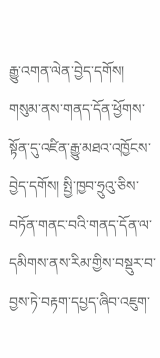རྒྱུ་འགན་ལེན་བྱེད་དགོས།
གསུམ་ནས་གནད་དོན་ཕྱོགས་སྟོན་དུ་འཛིན་རྒྱུ་མཐའ་འཁྱོངས་བྱེད་དགོས། སྤྱི་ཁྱབ་ཧྲུའུ་ཅིས་བཏོན་གནང་བའི་གནད་དོན་ལ་དམིགས་ནས་རིམ་གྱིས་བསྡུར་བ་བྱས་ཏེ་བརྟག་དཔྱད་ཞིབ་འཇུག་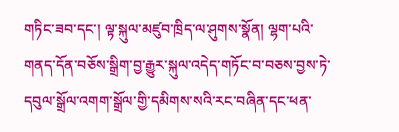གཏིང་ཟབ་དང་། ལྟ་སྐུལ་མཛུབ་ཁྲིད་ལ་ཤུགས་སྣོན། ལྷག་པའི་གནད་དོན་བཅོས་སྒྲིག་བྱ་རྒྱུར་སྐུལ་འདེད་གཏོང་བ་བཅས་བྱས་ཏེ་དབུལ་སྒྲོལ་འགག་སྒྲོལ་གྱི་དམིགས་སའི་རང་བཞིན་དང་ཕན་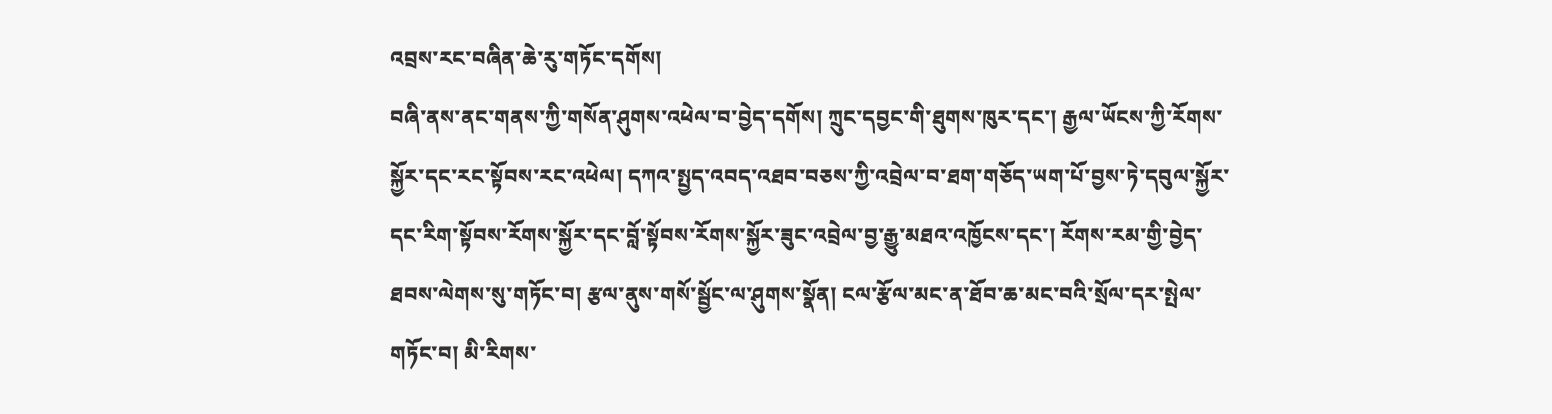འབྲས་རང་བཞིན་ཆེ་རུ་གཏོང་དགོས།
བཞི་ནས་ནང་གནས་ཀྱི་གསོན་ཤུགས་འཕེལ་བ་བྱེད་དགོས། ཀྲུང་དབྱང་གི་ཐུགས་ཁུར་དང་། རྒྱལ་ཡོངས་ཀྱི་རོགས་སྐྱོར་དང་རང་སྟོབས་རང་འཕེལ། དཀའ་སྤྱད་འབད་འཐབ་བཅས་ཀྱི་འབྲེལ་བ་ཐག་གཅོད་ཡག་པོ་བྱས་ཏེ་དབུལ་སྐྱོར་དང་རིག་སྟོབས་རོགས་སྐྱོར་དང་བློ་སྟོབས་རོགས་སྐྱོར་ཟུང་འབྲེལ་བྱ་རྒྱུ་མཐའ་འཁྱོངས་དང་། རོགས་རམ་གྱི་བྱེད་ཐབས་ལེགས་སུ་གཏོང་བ། རྩལ་ནུས་གསོ་སྦྱོང་ལ་ཤུགས་སྣོན། ངལ་རྩོལ་མང་ན་ཐོབ་ཆ་མང་བའི་སྲོལ་དར་སྤེལ་གཏོང་བ། མི་རིགས་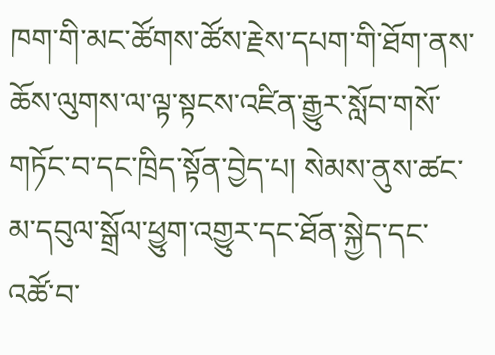ཁག་གི་མང་ཚོགས་ཚོས་རྗེས་དཔག་གི་ཐོག་ནས་ཆོས་ལུགས་ལ་ལྟ་སྟངས་འཛིན་རྒྱུར་སློབ་གསོ་གཏོང་བ་དང་ཁྲིད་སྟོན་བྱེད་པ། སེམས་ནུས་ཚང་མ་དབུལ་སྒྲོལ་ཕྱུག་འགྱུར་དང་ཐོན་སྐྱེད་དང་འཚོ་བ་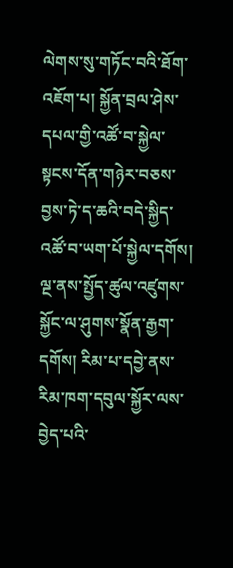ལེགས་སུ་གཏོང་བའི་ཐོག་འཇོག་པ། སྐྱོན་བྲལ་ཤེས་དཔལ་གྱི་འཚོ་བ་སྐྱེལ་སྟངས་དོན་གཉེར་བཅས་བྱས་ཏེ་ད་ཆའི་བདེ་སྐྱིད་འཚོ་བ་ཡག་པོ་སྐྱེལ་དགོས།
ལྔ་ནས་སྤྱོད་ཚུལ་འཛུགས་སྐྱོང་ལ་ཤུགས་སྣོན་རྒྱག་དགོས། རིམ་པ་དབྱེ་ནས་རིམ་ཁག་དབུལ་སྐྱོར་ལས་བྱེད་པའི་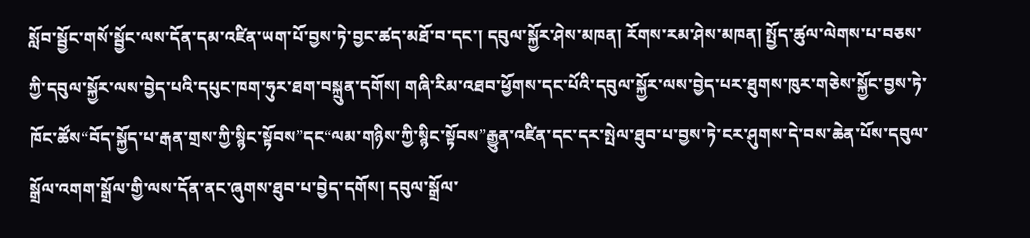སློབ་སྦྱོང་གསོ་སྦྱོང་ལས་དོན་དམ་འཛིན་ཡག་པོ་བྱས་ཏེ་བྱང་ཚད་མཐོ་བ་དང་། དབུལ་སྐྱོར་ཤེས་མཁན། རོགས་རམ་ཤེས་མཁན། སྤྱོད་ཚུལ་ལེགས་པ་བཅས་ཀྱི་དབུལ་སྐྱོར་ལས་བྱེད་པའི་དཔུང་ཁག་ཧུར་ཐག་བསྐྲུན་དགོས། གཞི་རིམ་འཐབ་ཕྱོགས་དང་པོའི་དབུལ་སྐྱོར་ལས་བྱེད་པར་ཐུགས་ཁུར་གཅེས་སྐྱོང་བྱས་ཏེ་ཁོང་ཚོས“བོད་སྐྱོད་པ་རྒན་གྲས་ཀྱི་སྙིང་སྟོབས”དང“ལམ་གཉིས་ཀྱི་སྙིང་སྟོབས”རྒྱུན་འཛིན་དང་དར་སྤེལ་ཐུབ་པ་བྱས་ཏེ་ངར་ཤུགས་དེ་བས་ཆེན་པོས་དབུལ་སྒྲོལ་འགག་སྒྲོལ་གྱི་ལས་དོན་ནང་ཞུགས་ཐུབ་པ་བྱེད་དགོས། དབུལ་སྒྲོལ་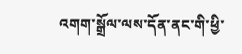འགག་སྒྲོལ་ལས་དོན་ནང་གི་ཕྱི་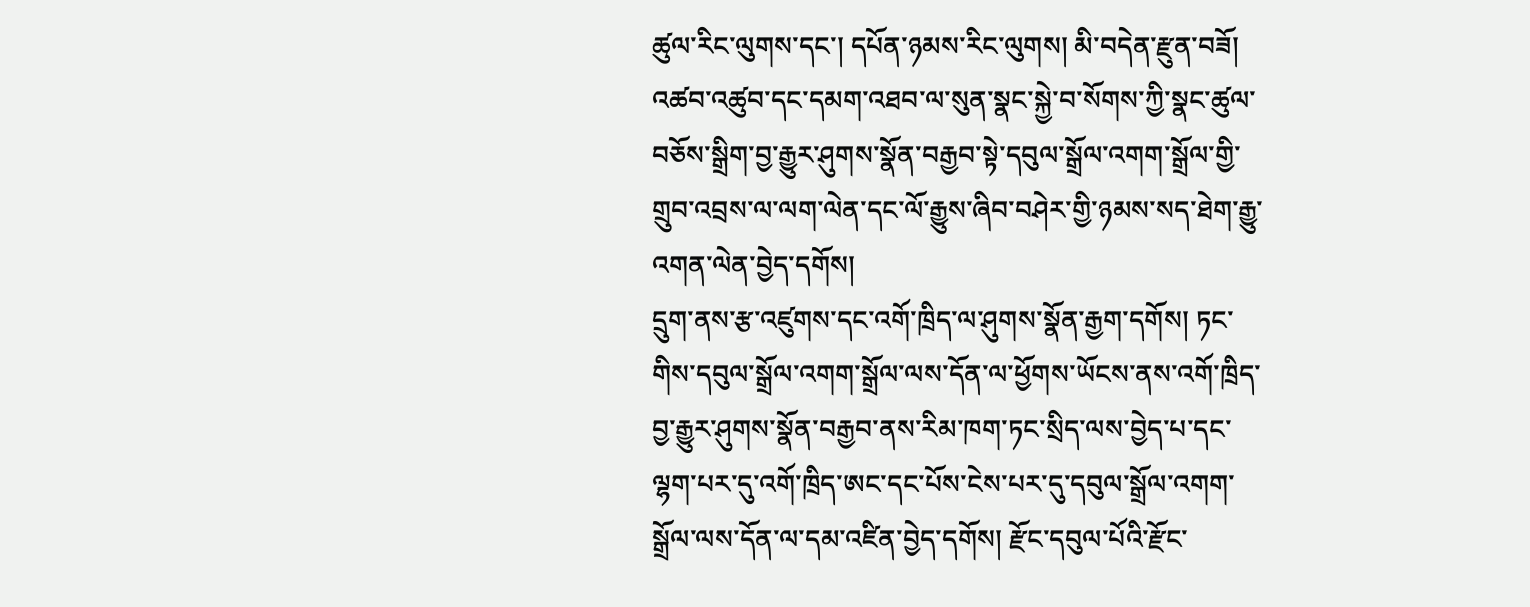ཚུལ་རིང་ལུགས་དང་། དཔོན་ཉམས་རིང་ལུགས། མི་བདེན་རྫུན་བཟོ། འཚབ་འཚུབ་དང་དམག་འཐབ་ལ་སུན་སྣང་སྐྱེ་བ་སོགས་ཀྱི་སྣང་ཚུལ་བཅོས་སྒྲིག་བྱ་རྒྱུར་ཤུགས་སྣོན་བརྒྱབ་སྟེ་དབུལ་སྒྲོལ་འགག་སྒྲོལ་གྱི་གྲུབ་འབྲས་ལ་ལག་ལེན་དང་ལོ་རྒྱུས་ཞིབ་བཤེར་གྱི་ཉམས་སད་ཐེག་རྒྱུ་འགན་ལེན་བྱེད་དགོས།
དྲུག་ནས་རྩ་འཛུགས་དང་འགོ་ཁྲིད་ལ་ཤུགས་སྣོན་རྒྱག་དགོས། ཏང་གིས་དབུལ་སྒྲོལ་འགག་སྒྲོལ་ལས་དོན་ལ་ཕྱོགས་ཡོངས་ནས་འགོ་ཁྲིད་བྱ་རྒྱུར་ཤུགས་སྣོན་བརྒྱབ་ནས་རིམ་ཁག་ཏང་སྲིད་ལས་བྱེད་པ་དང་ལྷག་པར་དུ་འགོ་ཁྲིད་ཨང་དང་པོས་ངེས་པར་དུ་དབུལ་སྒྲོལ་འགག་སྒྲོལ་ལས་དོན་ལ་དམ་འཛིན་བྱེད་དགོས། རྫོང་དབུལ་པོའི་རྫོང་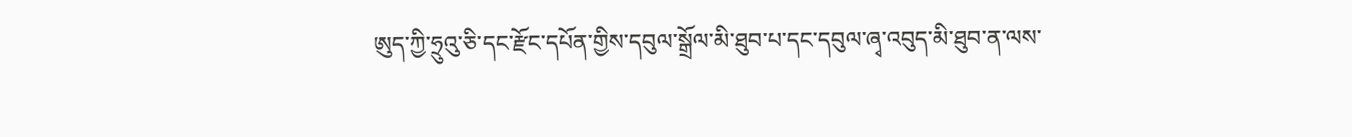ཨུད་ཀྱི་ཧྲུའུ་ཅི་དང་རྫོང་དཔོན་གྱིས་དབུལ་སྒྲོལ་མི་ཐུབ་པ་དང་དབུལ་ཞྭ་འབུད་མི་ཐུབ་ན་ལས་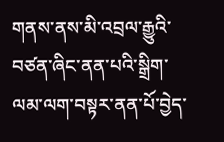གནས་ནས་མི་འབྲལ་རྒྱུའི་བཙན་ཞིང་ནན་པའི་སྒྲིག་ལམ་ལག་བསྟར་ནན་པོ་བྱེད་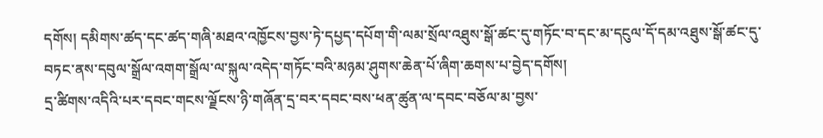དགོས། དམིགས་ཚད་དང་ཚད་གཞི་མཐའ་འཁྱོངས་བྱས་ཏེ་དཔྱད་དཔོག་གི་ལམ་སྲོལ་འཐུས་སྒོ་ཚང་དུ་གཏོང་བ་དང་མ་དངུལ་དོ་དམ་འཐུས་སྒོ་ཚང་དུ་བཏང་ནས་དབུལ་སྒྲོལ་འགག་སྒྲོལ་ལ་སྐུལ་འདེད་གཏོང་བའི་མཉམ་ཤུགས་ཆེན་པོ་ཞིག་ཆགས་པ་བྱེད་དགོས།
དྲ་ཚིགས་འདིའི་པར་དབང་གངས་ལྗོངས་ཉི་གཞོན་དྲ་བར་དབང་བས་ཕན་ཚུན་ལ་དབང་བཅོལ་མ་བྱས་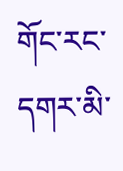གོང་རང་དགར་མི་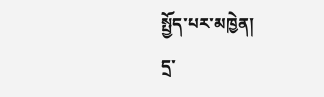སྤྱོད་པར་མཁྱེན།
དྲ་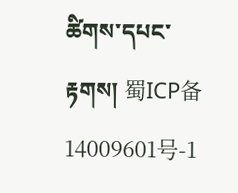ཚིགས་དཔང་རྟགས། 蜀ICP备14009601号-1